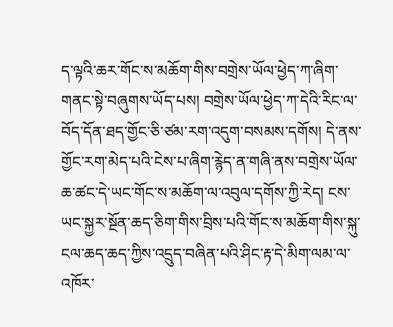ད་ལྟའི་ཆར་གོང་ས་མཆོག་གིས་བགྲེས་ཡོལ་ཕྱེད་ཀ་ཞིག་གནང་སྟེ་བཞུགས་ཡོད་པས། བགྲེས་ཡོལ་ཕྱེད་ཀ་དེའི་རིང་ལ་བོད་དོན་ཐད་གྱོང་ཅི་ཙམ་རག་འདུག་བསམས་དགོས། དེ་ནས་གྱོང་རག་མེད་པའི་ངེས་པ་ཞིག་རྙེད་ན་གཞི་ནས་བགྲེས་ཡོལ་ཆ་ཚང་དེ་ཡང་གོང་ས་མཆོག་ལ་འབུལ་དགོས་ཀྱི་རེད། ངས་ཡང་སྐྱར་སྔོན་ཆད་ཅིག་གིས་བྲིས་པའི་གོང་ས་མཆོག་གིས་སྐུ་ངལ་ཆད་ཆད་ཀྱིས་འདྲུད་བཞིན་པའི་ཤིང་རྟ་དེ་མིག་ལམ་ལ་འཁོར་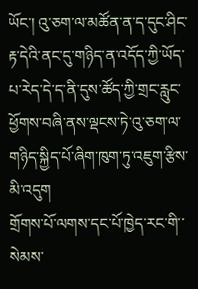ཡོང་། འུ་ཅག་ལ་མཚོན་ན་ད་དུང་ཤིང་རྟ་དེའི་ནང་དུ་གཉིད་ན་འདོད་ཀྱི་ཡོད་པ་རེད་དེ་ད་ནི་དུས་ཚོད་ཀྱི་གྲང་རླུང་ཕྱོགས་བཞི་ནས་ལྡངས་ཏེ་འུ་ཅག་ལ་གཉིད་སྐྱིད་པོ་ཞིག་ཁུག་ཏུ་འཇུག་རྩིས་མི་འདུག
གྲོགས་པོ་ལགས་དང་པོ་ཁྱེད་རང་གི་་སེམས་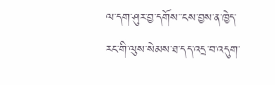ལ་དག་ཤུར་བྱ་དགོས་་ངས་བྱས་ན་ཁྱེད་རང་གི་ལུས་སེམས་ཐ་དད་འདྲ་བ་འདུག་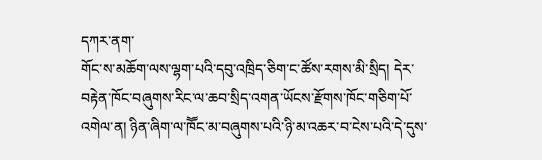དཀར་ནག་
གོང་ས་མཆོག་ལས་ལྷག་པའི་དབུ་འཁྲིད་ཅིག་ང་ཚོས་རགས་མི་སྲིད། དེར་བརྟེན་ཁོང་བཞུགས་རིང་ལ་ཆབ་སྲིད་འགན་ཡོངས་རྫོགས་ཁོང་གཅིག་པོ་འགེལ་ན། ཉིན་ཞིག་ལ་ཁཽང་མ་བཞུགས་པའི་ཉི་མ་འཆར་བ་ངེས་པའི་དེ་དུས་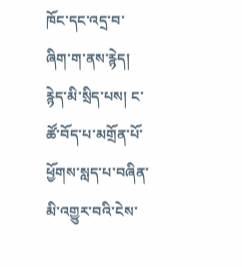ཁོང་དང་འདྲ་བ་ཞིག་ག་ནས་རྙེད། རྙེད་མི་སྲིད་པས། ང་ཚོ་བོད་པ་མགྲོན་པོ་ཕྱོགས་སླད་པ་བཞིན་མི་འགྱུར་བའི་ངེས་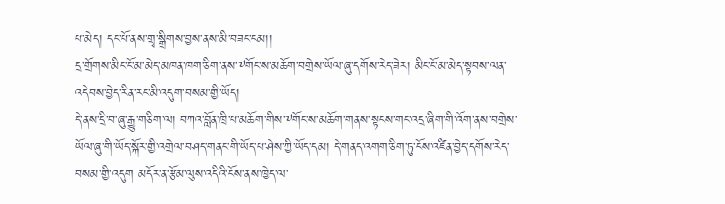པ་མེད། དང་པོ་ནས་གྲྭ་སྒྲིགས་བྱས་ནས་མི་བཟང་ངམ།།
དྲ་གྲོགས་མིང་ངོ་མ་མེད་མཁན་ཁག་ཅིག་ནས་༸གོང་ས་མཆོག་བགྲེས་ཡོལ་ཞུ་དགོས་རེད་ཟེར། མིང་ངོ་མ་མེད་སྟབས་ལན་འདེབས་བྱེད་རིན་རང་མི་འདུག་བསམ་གྱི་ཡོད།
དེ་ནས་དྲི་བ་ཞུ་རྒྱུ་གཅིག་ལ། བཀའ་བློན་ཁྲི་པ་མཆོག་གིས་༸གོང་ས་མཆོག་གནས་སྟངས་གང་འདྲ་ཞིག་གི་འོག་ནས་བགྲེས་ཡོལ་ཞུ་གི་ཡོད་སྐོར་གྱི་འགྲེལ་བཤད་གནང་གི་ཡོད་པ་ཤེས་ཀྱི་ཡོད་དམ། དེ་གནད་འགག་ཅིག་ཏུ་ངོས་འཛིན་བྱེད་དགོས་རེད་བསམ་གྱི་འདུག མདོར་ན་རྩོམ་ལུས་འདིའི་ངོས་ནས་ཁྱེད་ལ་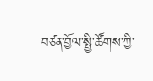བཙན་བྱོལ་སྤྱི་ཚོགས་ཀྱི་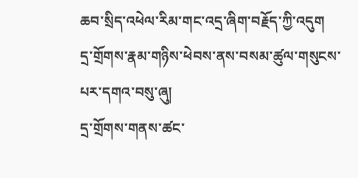ཆབ་སྲིད་འཕེལ་རིམ་གང་འདྲ་ཞིག་བརྗོད་ཀྱི་འདུག
དྲ་གྲོགས་རྣམ་གཉིས་ཕེབས་ནས་བསམ་ཚུལ་གསུངས་པར་དགའ་བསུ་ཞུ།
དྲ་གྲོགས་གནས་ཚང་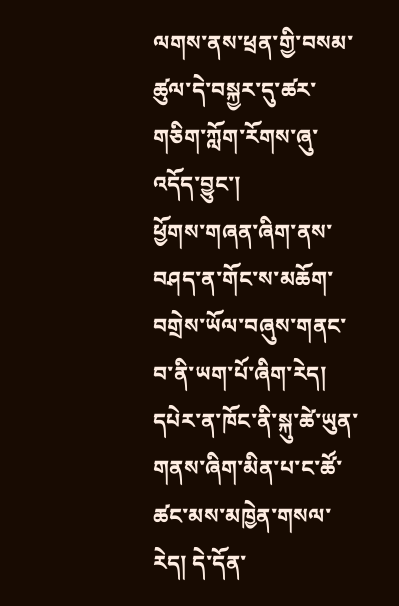ལགས་ནས་ཕྲན་གྱི་བསམ་ཚུལ་དེ་བསྐྱར་དུ་ཚར་གཅིག་ཀློག་རོགས་ཞུ་འདོད་བྱུང་།
ཕྱོགས་གཞན་ཞིག་ནས་བཤད་ན་གོང་ས་མཆོག་བགྲེས་ཡོལ་བཞུས་གནང་བ་ནི་ཡག་པོ་ཞིག་རེད། དཔེར་ན་ཁོང་ནི་སྐུ་ཚེ་ཡུན་གནས་ཞིག་མིན་པ་ང་ཚོ་ཚང་མས་མཁྱེན་གསལ་རེད། དེ་དོན་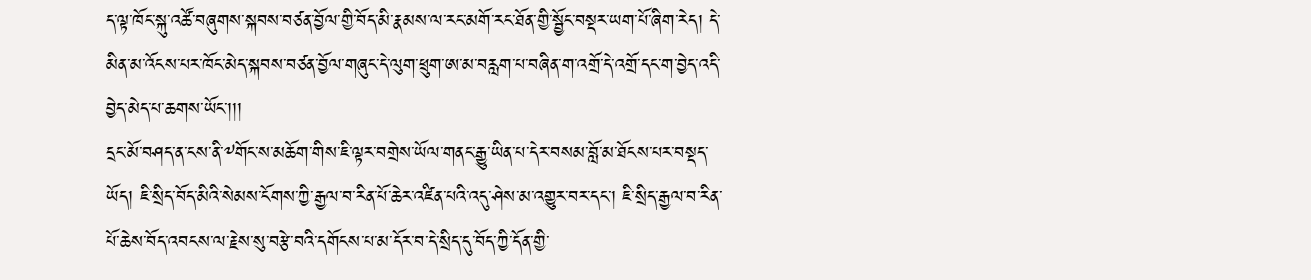ད་ལྟ་ཁོང་སྐུ་འཚོ་བཞུགས་སྐབས་བཙན་བྱོལ་གྱི་བོད་མི་རྣམས་ལ་རང་མགོ་རང་ཐོན་གྱི་སྦྱོང་བསྡར་ཡག་པོ་ཞིག་རེད། དེ་མིན་མ་འོངས་པར་ཁོང་མེད་སྐབས་བཙན་བྱོལ་གཞུང་དེ་ལུག་ཕྲུག་ཨ་མ་བརླག་པ་བཞིན་ག་འགྲོ་དེ་འགྲོ་དང་ག་བྱེད་འདི་བྱེད་མེད་པ་ཆགས་ཡོང་།།།
དྲང་མོ་བཤད་ན་ངས་ནི་༸གོང་ས་མཆོག་གིས་ཇི་ལྟར་བགྲེས་ཡོལ་གནང་རྒྱུ་ཡིན་པ་དེར་བསམ་བློ་མ་ཐོངས་པར་བསྡད་ཡོད། ཇི་སྲིད་བོད་མིའི་སེམས་ངོགས་ཀྱི་རྒྱལ་བ་རིན་པོ་ཆེར་འཛིན་པའི་འདུ་ཤེས་མ་འགྱུར་བར་དང་། ཇི་སྲིད་རྒྱལ་བ་རིན་པོ་ཆེས་བོད་འབངས་ལ་རྗེས་སུ་བརྩེ་བའི་དགོངས་པ་མ་དོར་བ་དེ་སྲིད་དུ་བོད་ཀྱི་དོན་གྱི་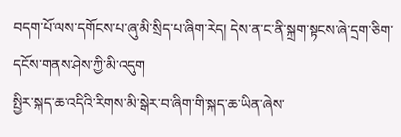བདག་པོ་ལས་དགོངས་པ་ཞུ་མི་སྲིད་པ་ཞིག་རེད། དེས་ན་ང་ནི་སྐྲག་སྟངས་ཞེ་དྲག་ཅིག་དངོས་གནས་ཤེས་ཀྱི་མི་འདུག
སྤྱིར་སྐད་ཆ་འདིའི་རིགས་མི་སྒེར་བ་ཞིག་གི་སྐད་ཆ་ཡིན་ཞེས་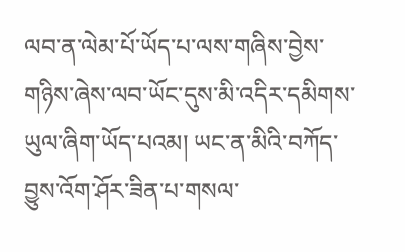ལབ་ན་ལེམ་པོ་ཡོད་པ་ལས་གཞིས་བྱེས་གཉིས་ཞེས་ལབ་ཡོང་དུས་མི་འདིར་དམིགས་ཡུལ་ཞིག་ཡོད་པའམ། ཡང་ན་མིའི་བཀོད་བྱུས་འོག་ཤོར་ཟིན་པ་གསལ་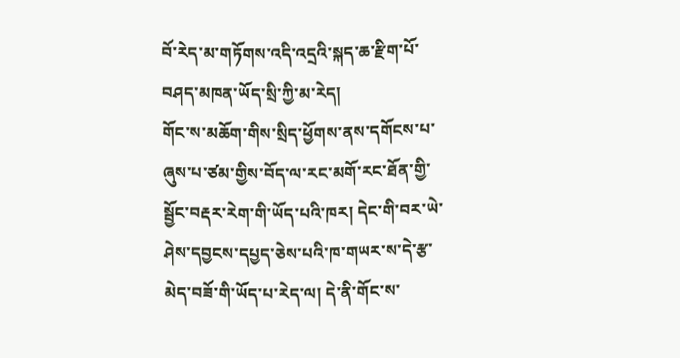བོ་རེད་མ་གཏོགས་འདི་འདྲའི་སྐད་ཆ་རྫིག་པོ་བཤད་མཁན་ཡོད་སྲི་ཀྱི་མ་རེད།
གོང་ས་མཆོག་གིས་སྲིད་ཕྱོགས་ནས་དགོངས་པ་ཞུས་པ་ཙམ་གྱིས་བོད་ལ་རང་མགོ་རང་ཐོན་གྱི་སྦྱོང་བརྡར་རེག་གི་ཡོད་པའི་ཁར། དེང་གི་བར་ཡེ་ཤེས་དབྱངས་དཔྱད་ཅེས་པའི་ཁ་གཡར་ས་དེ་རྩ་མེད་བཟོ་གི་ཡོད་པ་རེད་ལ། དེ་ནི་གོང་ས་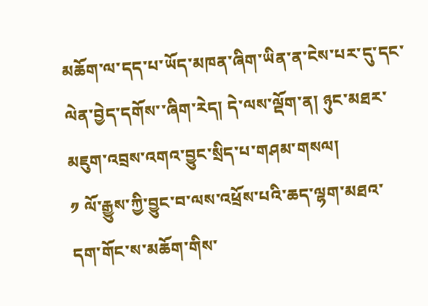མཆོག་ལ་དད་པ་ཡོད་མཁན་ཞིག་ཡིན་ན་ངེས་པར་དུ་དང་ལེན་བྱེད་དགོས་་ཞིག་རེད། དེ་ལས་ལྡོག་ན། ཉུང་མཐར་མཇུག་འབྲས་འགའ་བྱུང་སྲིད་པ་གཤམ་གསལ།
༡ ལོ་རྒྱུས་ཀྱི་བྱུང་བ་ལས་འཕྲོས་པའི་ཆད་ལྷག་མཐའ་དག་གོང་ས་མཆོག་གིས་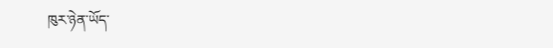ཁུར་ཉེན་ཡོད་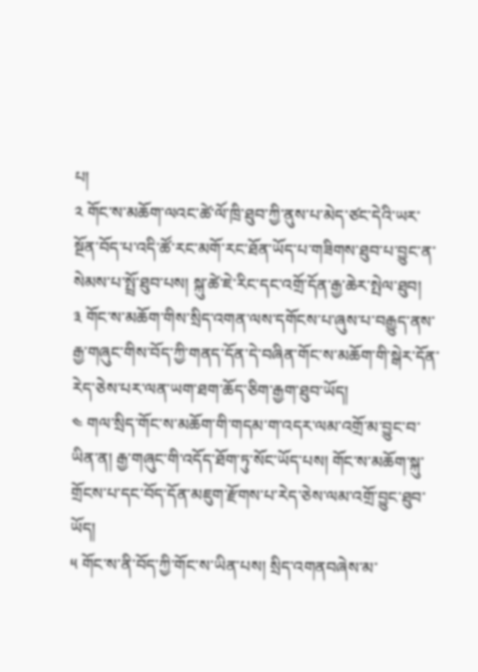པ།
༢ གོང་ས་མཆོག་ལའང་ཚེ་ལོ་ཁྲི་ཐུབ་ཀྱི་ནུས་པ་མེད་ཙང་དེའི་ཡར་སྔོན་བོད་པ་འདི་ཚོ་རང་མགོ་རང་ཐོན་ཡོད་པ་གཟིགས་ཐུབ་པ་བྱུང་ན་སེམས་པ་སྤྲོ་ཐུབ་པས། སྐུ་ཚེ་ཇེ་རིང་དང་འགྲོ་དོན་རྒྱ་ཆེར་སྤེལ་ཐུབ།
༣ གོང་ས་མཆོག་གིས་སྲིད་འགན་ལས་དགོངས་པ་ཞུས་པ་བརྒྱུད་ནས་རྒྱ་གཞུང་གིས་བོད་ཀྱི་གནད་དོན་དེ་བཞིན་གོང་ས་མཆོག་གི་སྒེར་དོན་རེད་ཅེས་པར་ལན་ཡག་ཐག་ཆོད་ཅིག་རྒྱག་ཐུབ་ཡོད།
༤ གལ་སྲིད་གོང་ས་མཆོག་གི་གདམ་ག་འདར་ལམ་འགྲོ་མ་བྱུང་བ་ཡིན་ན། རྒྱ་གཞུང་གི་འདོད་ཐོག་ཏུ་སོང་ཡོད་པས། གོང་ས་མཆོག་སྐུ་གྲོངས་པ་དང་བོད་དོན་མཇུག་རྫོགས་པ་རེད་ཅེས་ལམ་འགྲོ་བྱུང་ཐུབ་ཡོད།
༥ གོང་ས་ནི་བོད་ཀྱི་གོང་ས་ཡིན་པས། སྲིད་འགནབཞེས་མ་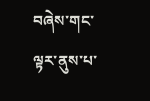བཞེས་གང་ལྟར་ནུས་པ་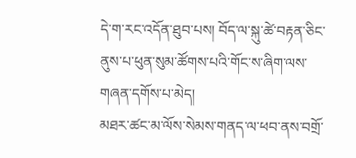དེ་ག་རང་འདོན་ཐུབ་པས། བོད་ལ་སྐུ་ཚེ་བརྟན་ཅིང་ནུས་པ་ཕུན་སུམ་ཚོགས་པའི་གོང་ས་ཞིག་ལས་གཞན་དགོས་པ་མེད།
མཐར་ཚང་མ་ལོས་སེམས་གནད་ལ་ཕབ་ནས་བགྲོ་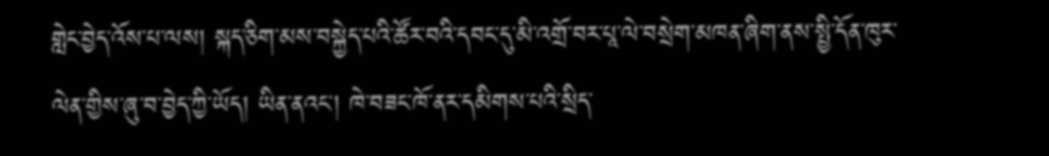གླེང་བྱེད་འོས་པ་ལས། སྐད་ཅིག་མས་བསྐྱེད་པའི་ཚོར་བའི་དབང་དུ་མི་འགྲོ་བར་པཱ་ལེ་བསྲེག་མཁན་ཞིག་ནས་སྤྱི་དོན་ཁུར་ལེན་གྱིས་ཞུ་བ་བྱེད་ཀྱི་ཡོད། ཡིན་ནའང་། ཁེ་བཟང་ཁོ་ནར་དམིགས་པའི་སྲིད་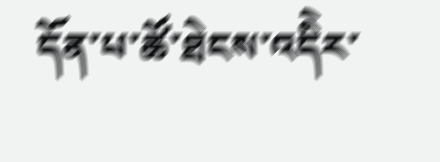དོན་པ་ཚོ་ཐེངས་འདིེར་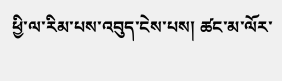ཕྱི་ལ་རིམ་པས་འབུད་ངེས་པས། ཚང་མ་ལོར་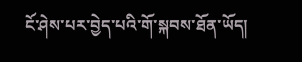ངོ་ཤེས་པར་བྱེད་པའི་གོ་སྐབས་ཐོན་ཡོད།